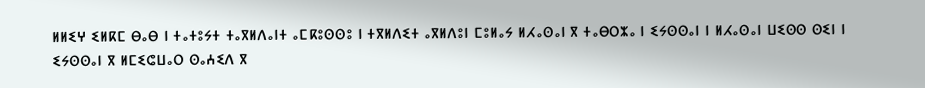ⵍⵍⵉⵖ ⵉⵍⴽⵎ ⴱⴰⴱ ⵏ ⵜⴰⵜⵓⵢⵜ ⵜⴰⴳⵍⴷⴰⵏⵜ ⴰⵎⴽⵓⵙⵙⵓ ⵏ ⵜⴳⵍⴷⵉⵜ ⴰⴳⵍⴷⵓⵏ ⵎⵓⵍⴰⵢ ⵍⵃⴰⵙⴰⵏ ⴳ ⵜⴰⴱⵔⵣⴰ ⵏ ⵉⵢⵙⵙⴰⵏ ⵏ ⵍⵃⴰⵙⴰⵏ ⵡⵉⵙⵙ ⵙⵉⵏ ⵏ ⵉⵢⵙⵙⴰⵏ ⴳ ⵍⵎⵉⵛⵡⴰⵔ ⵙⴰⵄⵉⴷ ⴳ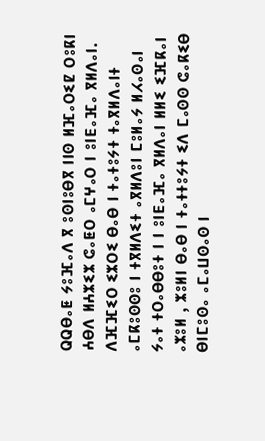ⵕⵕⴱⴰⵟ ⵢⵓⴼⴰⴷ ⴳ ⵓⵙⵏⵓⴱⴳ ⵏⵏⵙ ⵍⴼⴰⵔⵉⵇ ⵔⵓⴽⵏ ⵄⴱⴷ ⵍⵄⵣⵉⵣ ⵛⴰⵟⵔ ⴰⵎⵖⴰⵔ ⵏ ⵓⵏⴹⴰⴼⴰ ⴳⵍⴷⴰⵏ.
ⴷⴼⴼⵉⵔ ⵉⵣⵔⵉ ⴱⴰⴱ ⵏ ⵜⴰⵜⵓⵢⵜ ⵜⴰⴳⵍⴷⴰⵏⵜ ⴰⵎⴽⵓⵙⵙⵓ ⵏ ⵜⴳⵍⴷⵉⵜ ⴰⴳⵍⴷⵓⵏ ⵎⵓⵍⴰⵢ ⵍⵃⴰⵙⴰⵏ ⵢⴰⵜ ⵜⵔⴰⴱⴱⵓⵜ ⵏ ⵏ ⵓⵏⴹⴰⴼⴰ ⴳⵍⴷⴰⵏ ⵍⵍⵉ ⵉⴼⴽⴰⵏ ⴰⵣⵓⵍ , ⵣⵓⵍⵏ ⴱⴰⴱ ⵏ ⵜⴰⵜⵜⵓⵢⵜ ⵉⴷ ⵎⴰⵙⵙ ⵛⴰⴽⵉⴱ ⴱⵏⵎⵓⵙⴰ ⴰⵎⴰⵡⵙⴰⵙ ⵏ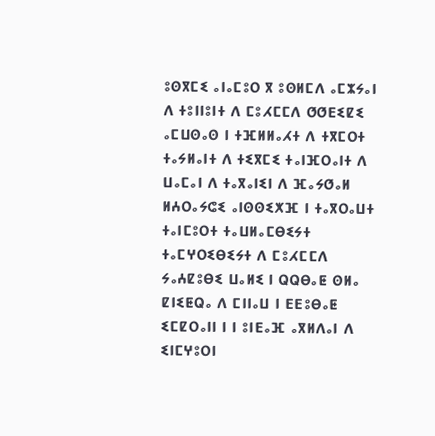ⵓⵙⴳⵎⵉ ⴰⵏⴰⵎⵓⵔ ⴳ ⵓⵙⵍⵎⴷ ⴰⵎⵣⵢⴰⵏ ⴷ ⵜⵓⵏⵏⵓⵏⵜ ⴷ ⵎⵓⵃⵎⵎⴷ ⵚⵚⴹⵉⵇⵉ ⴰⵎⵡⵙⴰⵙ ⵏ ⵜⴼⵍⵍⴰⵃⵜ ⴷ ⵜⴳⵎⵔⵜ ⵜⴰⵢⵍⴰⵏⵜ ⴷ ⵜⵉⴳⵎⵉ ⵜⴰⵏⴼⵔⴰⵏⵜ ⴷ ⵡⴰⵎⴰⵏ ⴷ ⵜⴰⴳⴰⵏⵉⵏ ⴷ ⴼⴰⵢⵚⴰⵍ ⵍⵄⵔⴰⵢⵛⵉ ⴰⵏⵙⵙⵉⵅⴼ ⵏ ⵜⴰⴳⵔⴰⵡⵜ ⵜⴰⵏⵎⵓⵔⵜ ⵜⴰⵡⵍⴰⵎⴱⵉⵢⵜ ⵜⴰⵎⵖⵔⵉⴱⵉⵢⵜ ⴷ ⵎⵓⵃⵎⵎⴷ ⵢⴰⵄⵇⵓⴱⵉ ⵡⴰⵍⵉ ⵏ ⵕⵕⴱⴰⵟ ⵙⵍⴰ ⵇⵏⵉⵟⵕⴰ ⴷ ⵎⵏⵏⴰⵡ ⵏ ⴹⴹⵓⴱⴰⵟ ⵉⵎⵇⵔⴰⵏⵏ ⵏ ⵏ ⵓⵏⴹⴰⴼ ⴰⴳⵍⴷⴰⵏ ⴷ ⵉⵏⵎⵖⵓⵔⵏ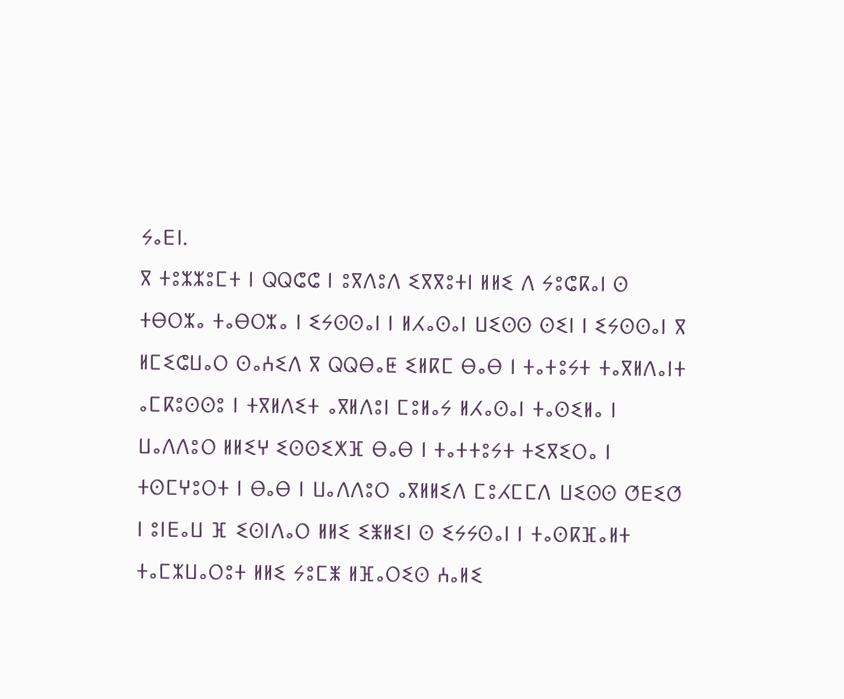ⵢⴰⴹⵏ.
ⴳ ⵜⵓⵣⵣⵓⵎⵜ ⵏ ⵕⵕⵛⵛ ⵏ ⵓⴳⴷⵓⴷ ⵉⴳⴳⵓⵜⵏ ⵍⵍⵉ ⴷ ⵢⵓⵛⴽⴰⵏ ⵙ ⵜⴱⵔⵣⴰ ⵜⴰⴱⵔⵣⴰ ⵏ ⵉⵢⵙⵙⴰⵏ ⵏ ⵍⵃⴰⵙⴰⵏ ⵡⵉⵙⵙ ⵙⵉⵏ ⵏ ⵉⵢⵙⵙⴰⵏ ⴳ ⵍⵎⵉⵛⵡⴰⵔ ⵙⴰⵄⵉⴷ ⴳ ⵕⵕⴱⴰⵟ ⵉⵍⴽⵎ ⴱⴰⴱ ⵏ ⵜⴰⵜⵓⵢⵜ ⵜⴰⴳⵍⴷⴰⵏⵜ ⴰⵎⴽⵓⵙⵙⵓ ⵏ ⵜⴳⵍⴷⵉⵜ ⴰⴳⵍⴷⵓⵏ ⵎⵓⵍⴰⵢ ⵍⵃⴰⵙⴰⵏ ⵜⴰⵙⵉⵍⴰ ⵏ ⵡⴰⴷⴷⵓⵔ ⵍⵍⵉⵖ ⵉⵙⵙⵉⵅⴼ ⴱⴰⴱ ⵏ ⵜⴰⵜⵜⵓⵢⵜ ⵜⵉⴳⵉⵔⴰ ⵏ ⵜⵙⵎⵖⵓⵔⵜ ⵏ ⴱⴰⴱ ⵏ ⵡⴰⴷⴷⵓⵔ ⴰⴳⵍⵍⵉⴷ ⵎⵓⵃⵎⵎⴷ ⵡⵉⵙⵙ ⵚⴹⵉⵚ ⵏ ⵓⵏⴹⴰⵡ ⴼ ⵉⵙⵏⴷⴰⵔ ⵍⵍⵉ ⵉⵥⵍⵉⵏ ⵙ ⵉⵢⵢⵙⴰⵏ ⵏ ⵜⴰⵙⴽⴼⴰⵍⵜ ⵜⴰⵎⵣⵡⴰⵔⵓⵜ ⵍⵍⵉ ⵢⵓⵎⵥ ⵍⴼⴰⵔⵉⵙ ⵄⴰⵍⵉ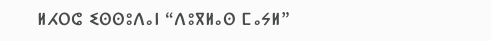ⵍⵃⵔⵛ ⵉⵙⵙⵓⴷⴰⵏ “ⴷⵓⴳⵍⴰⵙ ⵎⴰⵢⵍ”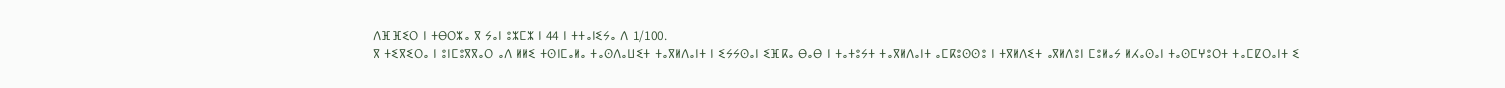ⴷⴼⴼⵉⵔ ⵏ ⵜⴱⵔⵣⴰ ⴳ ⵢⴰⵏ ⵓⵣⵎⵣ ⵏ 44 ⵏ ⵜⵜⴰⵏⵉⵢⴰ ⴷ 1/100.
ⴳ ⵜⵉⴳⵉⵔⴰ ⵏ ⵓⵏⵎⵓⴳⴳⴰⵔ ⴰⴷ ⵍⵍⵉ ⵜⵙⵏⵎⴰⵍⴰ ⵜⴰⵙⴷⴰⵡⵉⵜ ⵜⴰⴳⵍⴷⴰⵏⵜ ⵏ ⵉⵢⵢⵙⴰⵏ ⵉⴼⴽⴰ ⴱⴰⴱ ⵏ ⵜⴰⵜⵓⵢⵜ ⵜⴰⴳⵍⴷⴰⵏⵜ ⴰⵎⴽⵓⵙⵙⵓ ⵏ ⵜⴳⵍⴷⵉⵜ ⴰⴳⵍⴷⵓⵏ ⵎⵓⵍⴰⵢ ⵍⵃⴰⵙⴰⵏ ⵜⴰⵙⵎⵖⵓⵔⵜ ⵜⴰⵎⵇⵔⴰⵏⵜ ⵉ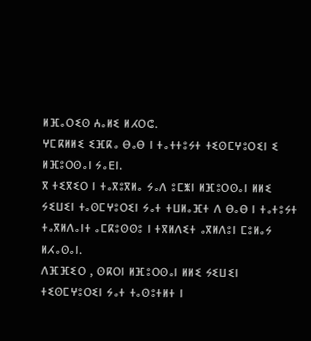ⵍⴼⴰⵔⵉⵙ ⵄⴰⵍⵉ ⵍⵃⵔⵛ.
ⵖⵎⴽⵍⵍⵉ ⵉⴼⴽⴰ ⴱⴰⴱ ⵏ ⵜⴰⵜⵜⵓⵢⵜ ⵜⵉⵙⵎⵖⵓⵔⵉⵏ ⵉ ⵍⴼⵓⵔⵙⴰⵏ ⵢⴰⴹⵏ.
ⴳ ⵜⵉⴳⵉⵔ ⵏ ⵜⴰⴳⵓⴳⵍⴰ ⵢⴰⴷ ⵓⵎⵥⵏ ⵍⴼⵓⵔⵙⴰⵏ ⵍⵍⵉ ⵢⵉⵡⵉⵏ ⵜⴰⵙⵎⵖⵓⵔⵉⵏ ⵢⴰⵜ ⵜⵡⵍⴰⴼⵜ ⴷ ⴱⴰⴱ ⵏ ⵜⴰⵜⵓⵢⵜ ⵜⴰⴳⵍⴷⴰⵏⵜ ⴰⵎⴽⵓⵙⵙⵓ ⵏ ⵜⴳⵍⴷⵉⵜ ⴰⴳⵍⴷⵓⵏ ⵎⵓⵍⴰⵢ ⵍⵃⴰⵙⴰⵏ.
ⴷⴼⴼⵉⵔ , ⵙⴽⵔⵏ ⵍⴼⵓⵔⵙⴰⵏ ⵍⵍⵉ ⵢⵉⵡⵉⵏ ⵜⵉⵙⵎⵖⵓⵔⵉⵏ ⵢⴰⵜ ⵜⴰⵙⵓⵜⵍⵜ ⵏ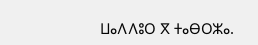ⵡⴰⴷⴷⵓⵔ ⴳ ⵜⴰⴱⵔⵣⴰ.